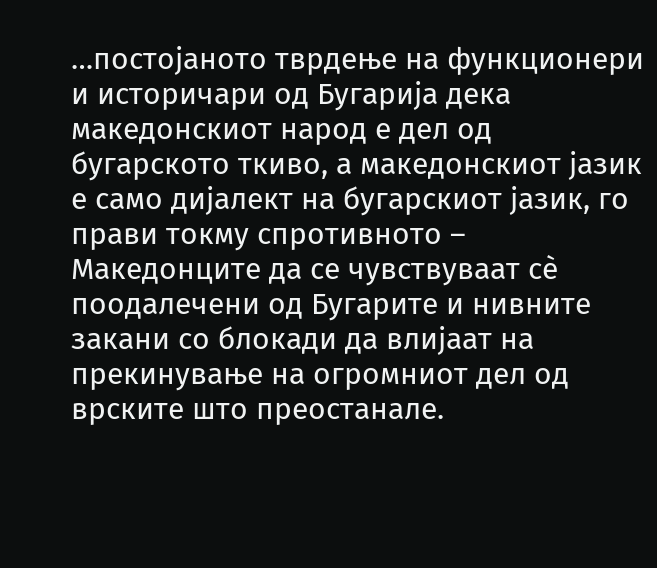…постојаното тврдење на функционери и историчари од Бугарија дека македонскиот народ е дел од бугарското ткиво, а македонскиот јазик е само дијалект на бугарскиот јазик, го прави токму спротивното – Македонците да се чувствуваат сѐ поодалечени од Бугарите и нивните закани со блокади да влијаат на прекинување на огромниот дел од врските што преостанале.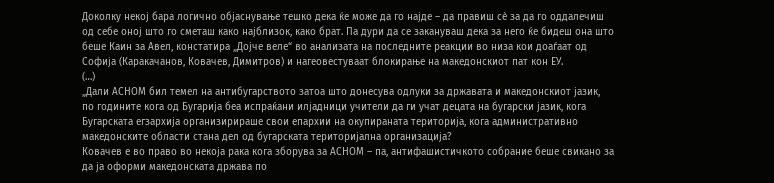Доколку некој бара логично објаснување тешко дека ќе може да го најде – да правиш сѐ за да го оддалечиш од себе оној што го сметаш како најблизок, како брат. Па дури да се закануваш дека за него ќе бидеш она што беше Каин за Авел, констатира „Дојче веле“ во анализата на последните реакции во низа кои доаѓаат од Софија (Каракачанов, Ковачев, Димитров) и нагеовестуваат блокирање на македонскиот пат кон ЕУ.
(…)
„Дали АСНОМ бил темел на антибугарството затоа што донесува одлуки за државата и македонскиот јазик, по годините кога од Бугарија беа испраќани илјадници учители да ги учат децата на бугарски јазик, кога Бугарската егзархија организирираше свои епархии на окупираната територија, кога административно македонските области стана дел од бугарската територијална организација?
Ковачев е во право во некоја рака кога зборува за АСНОМ – па, антифашистичкото собрание беше свикано за да ја оформи македонската држава по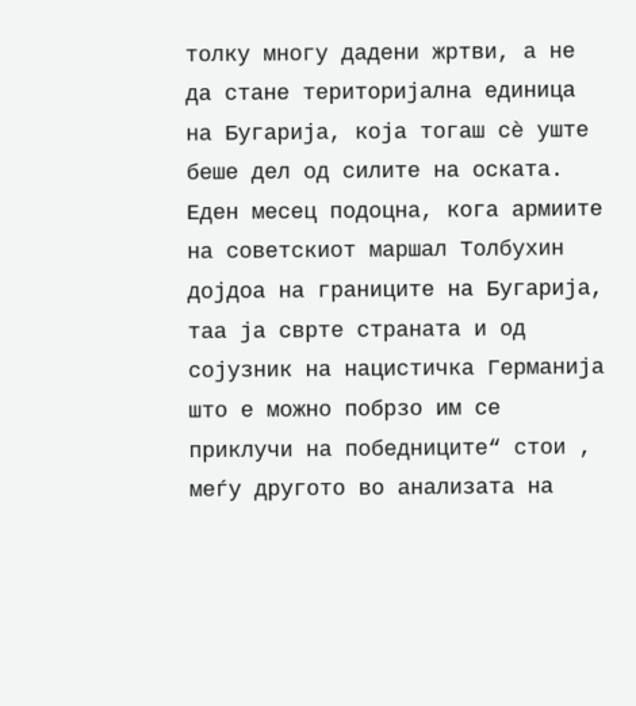толку многу дадени жртви, а не да стане територијална единица на Бугарија, која тогаш сѐ уште беше дел од силите на оската. Еден месец подоцна, кога армиите на советскиот маршал Толбухин дојдоа на границите на Бугарија, таа ја сврте страната и од сојузник на нацистичка Германија што е можно побрзо им се приклучи на победницитe“ стои , меѓу другото во анализата на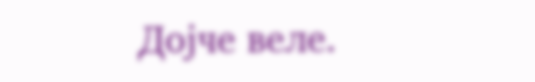Дојче веле.